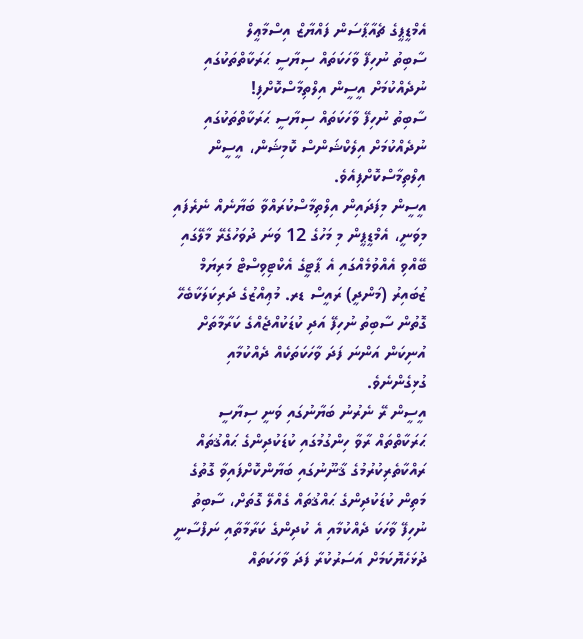އެމްޑީޕީގެ ޗެއާޕާސަން ފައްޔާޒް އިސްމާޢީލް
ސާބިތު ނުހިފޭ ވާހަކަތައް ސިޔާސީ ޙަރަކާތްތަކުގައި ނުދެއްކުމަށް އީސީން އިލްތިމާސްކޮށްފި!
ސާބިތު ނުހިފޭ ވާހަކަތައް ސިޔާސީ ޙަރަކާތްތަކުގައި ނުދެއްކުމަށް އިލެކްޝަންސް ކޮމިޝަން، އީސީން އިލްތިމާސްކޮށްފިއެވެ.
އީސީން މިފަދައިން އިލްތިމާސްކުރައްވާ ބަޔާނެއް ނެރެފައި މިވަނީ، އެމްޑީޕީން މި މަހުގެ 12 ވަނަ ދުވަހުގެރޭ މާލޭގައި ބޭއްވި އެއްވުމެއްގައި އެ ޕާޓީގެ އެކްޓިވިސްޓް މަރިޔަމް ޒުބައިރު (މަންދީ) ރައީސް ޑރ. މުޢިއްޒުގެ ދަރިކަލަކާބެހޭ ގޮތުން ސާބިތު ނުހިފޭ އަދި ކުޑަކުއްޖެއްގެ ކަރާމާތަށް އުނިކަން އަންނަ ފަދަ ވާހަކަތަކެއް ދެއްކުމާއި ގުޅިގެންނެވެ.
އީސީން ރޭ ނެރުނު ބަޔާނުގައި ވަނީ ސިޔާސީ ޙަރަކާތްތައް ރާވާ ހިންގުމުގައި ކުޑަކުދިންގެ ޙައްޤުތައް ރައްކާތެރިކުރުމުގެ ޤާނޫނުގައި ބަޔާންކޮށްފައިވާ ގޮތުގެ މަތިން ކުޑަކުދިންގެ ޙައްޤުތައް ގެއްލޭ ގޮތަށް، ސާބިތު ނުހިފޭ ވާހަކަ ދެއްކުމާއި އެ ކުދިންގެ ކަރާމާތާއި ނަފްސާނީ ދުޅަހެޔޮކަމަށް އަސަރުކުރާ ފަދަ ވާހަކަތައް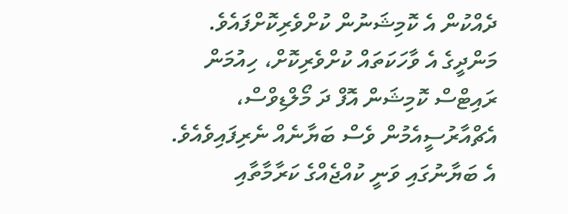ދެއްކުން އެ ކޮމިޝަނުން ކުށްވެރިކޮށްފައެވެ.
މަންދީގެ އެ ވާހަކަތައް ކުށްވެރިކޮށް، ހިއުމަން ރައިޓްސް ކޮމިޝަން އޮފް ދަ މޯލްޑިވްސް، އެޗްއާރުސީއެމުން ވެސް ބަޔާނެއް ނެރިފައިވެއެވެ.  އެ ބަޔާނުގައި ވަނީ ކުއްޖެއްގެ ކަރާމާތާއި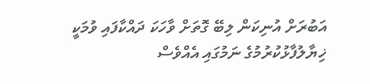އަބުރަށް އުނިކަން ލިބޭ ގޮތަށް ވާހަކަ ދައްކާފައި ވުމަކީ ޚިޔާލުފާޅުކުރުމުގެ ނަމުގައި އެއްވެސް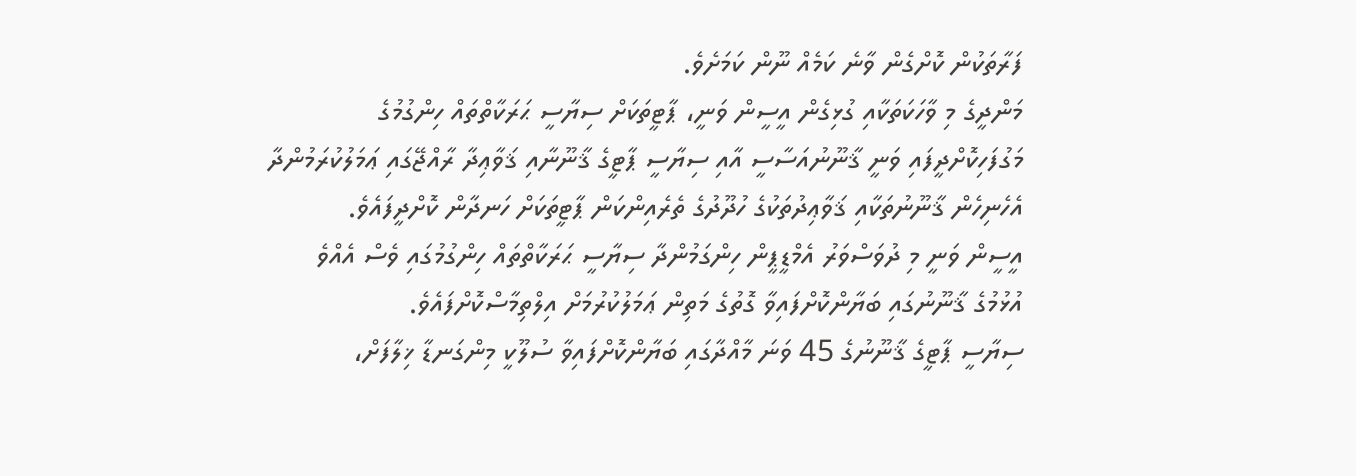ފަރާތަކުން ކޮށްގެން ވާނެ ކަމެއް ނޫން ކަމަށެވެ.
މަންދީގެ މި ވާހަކަތަކާއި ގުޅިގެން އީސީން ވަނީ، ޕާޓީތަކަށް ސިޔާސީ ޙަރަކާތްތައް ހިންގުމުގެ މަގުފަހިކޮށްދީފައި ވަނީ ޤާނޫނުއަސާސީ އާއި ސިޔާސީ ޕާޓީގެ ޤާނޫނާއި ޤަވާޢިދާ ރާއްޖޭގައި ޢަމަލުކުރަމުންދާ އެހެނިހެން ޤާނޫނުތަކާއި ޤަވާޢިދުތަކުގެ ހުދޫދުގެ ތެރެއިންކަން ޕާޓީތަކަށް ހަނދާން ކޮށްދީފައެވެ.
އީސީން ވަނީ މި ދުވަސްވަރު އެމްޑީޕީން ހިންގަމުންދާ ސިޔާސީ ޙަރަކާތްތައް ހިންގުމުގައި ވެސް އެއްވެ އުޅުމުގެ ޤާނޫނުގައި ބަޔާންކޮށްފައިވާ ގޮތުގެ މަތިން ޢަމަލުކުރުމަށް އިލްތިމާސްކޮށްފައެވެ.
ސިޔާސީ ޕާޓީގެ ޤާނޫނުގެ 45 ވަނަ މާއްދާގައި ބަޔާންކޮށްފައިވާ ސުލޫކީ މިންގަނޑާ ޚިލާފަށް،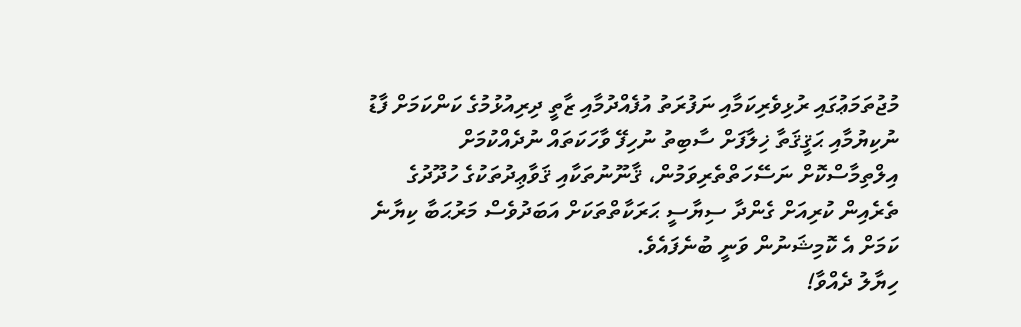މުޖުތަމަޢުގައި ރުޅިވެރިކަމާއި ނަފުރަތު އުފެއްދުމާއި ޒާތީ ދިރިއުޅުމުގެ ކަންކަމަށް ފާޑު ނުކިޔުމާއި ޙަޤީޤަތާ ޚިލާފަށް ސާބިތު ނުހިފޭ ވާހަކަތައް ނުދެއްކުމަށް އިލްތިމާސްކޮށް ނަސޭހަތްތެރިވަމުން، ޤާނޫނުތަކާއި ޤަވާޢިދުތަކުގެ ހުދޫދުގެ ތެރެއިން ކުރިއަށް ގެންދާ ސިޔާސީ ޙަރަކާތްތަކަށް އަބަދުވެސް މަރުޙަބާ ކިޔާނެ ކަމަށް އެ ކޮމިޝަނުން ވަނީ ބުނެފައެވެ.
ހިޔާލު ދެއްވާ!